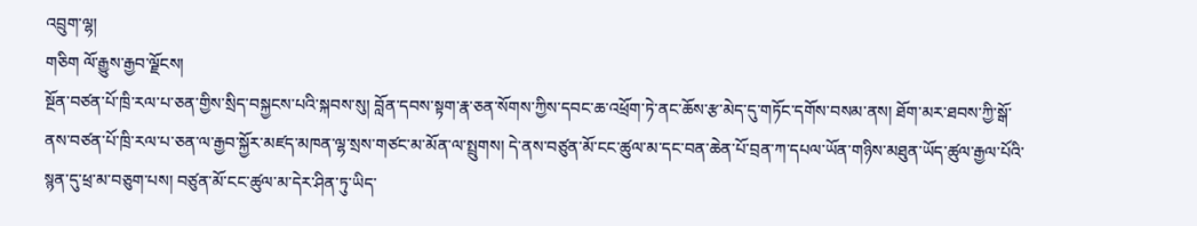འབྲུག་ལྷ།
གཅིག ལོ་རྒྱུས་རྒྱབ་ལྗོངས།
སྔོན་བཙན་པོ་ཁྲི་རལ་པ་ཅན་གྱིས་སྲིད་བསྐྱངས་པའི་སྐབས་སུ། བློན་དབས་སྟག་རྣ་ཅན་སོགས་ཀྱིས་དབང་ཆ་འཕྲོག་ཏེ་ནང་ཆོས་རྩ་མེད་དུ་གཏོང་དགོས་བསམ་ནས། ཐོག་མར་ཐབས་ཀྱི་སྒོ་ནས་བཙན་པོ་ཁྲི་རལ་པ་ཅན་ལ་རྒྱབ་སྐྱོར་མཛད་མཁན་ལྷ་སྲས་གཙང་མ་མོན་ལ་སྤྲུགས། དེ་ནས་བཙུན་མོ་ངང་ཚུལ་མ་དང་བན་ཆེན་པོ་བྲན་ཀ་དཔལ་ཡོན་གཉིས་མཐུན་ཡོད་ཚུལ་རྒྱལ་པོའི་སྙན་དུ་ཕྲ་མ་བཅུག་པས། བཙུན་མོ་ངང་ཚུལ་མ་དེར་ཤིན་ཏུ་ཡིད་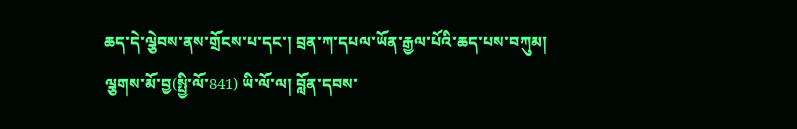ཆད་དེ་ལྕེབས་ནས་གྲོངས་པ་དང་། བྲན་ཀ་དཔལ་ཡོན་རྒྱལ་པོའི་ཆད་པས་བཀུམ། ལྕགས་མོ་བྱ(སྤྱི་ལོ་841) ཡི་ལོ་ལ། བློན་དབས་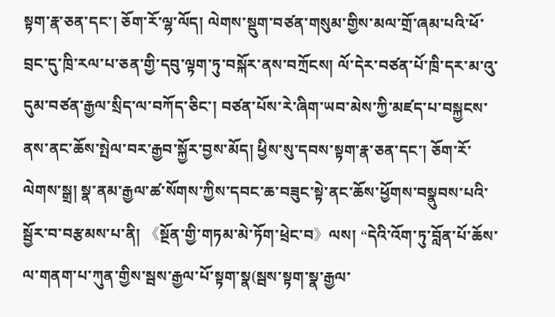སྟག་རྣ་ཅན་དང་། ཅོག་རོ་ལྷ་ལོད། ལེགས་སྡུག་བཙན་གསུམ་གྱིས་མལ་གྲོ་ཞམ་པའི་ཕོ་བྲང་དུ་ཁྲི་རལ་པ་ཅན་གྱི་དབུ་ལྟག་ཏུ་བསྐོར་ནས་བཀྲོངས། ལོ་དེར་བཙན་པོ་ཁྲི་དར་མ་འུ་དུམ་བཙན་རྒྱལ་སྲིད་ལ་བཀོད་ཅིང་། བཙན་པོས་རེ་ཞིག་ཡབ་མེས་ཀྱི་མཛད་པ་བསྐྱངས་ནས་ནང་ཆོས་སྤེལ་བར་རྒྱབ་སྐྱོར་བྱས་མོད། ཕྱིས་སུ་དབས་སྟག་རྣ་ཅན་དང་། ཅོག་རོ་ལེགས་སྒྲ། སྣ་ནམ་རྒྱལ་ཚ་སོགས་ཀྱིས་དབང་ཆ་བཟུང་སྟེ་ནང་ཆོས་ཕྱོགས་བསྣུབས་པའི་སྦྱོར་བ་བརྩམས་པ་ནི། 《སྔོན་གྱི་གཏམ་མེ་ཏོག་ཕྲེང་བ》ལས། “དེའི་འོག་ཏུ་བློན་པོ་ཆོས་ལ་གནག་པ་ཀུན་གྱིས་སྦས་རྒྱལ་པོ་སྟག་སྣ(སྦས་སྟག་སྣ་རྒྱལ་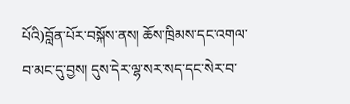པོའི)བློན་པོར་བསྐོས་ནས། ཆོས་ཁྲིམས་དང་འགལ་བ་མང་དུ་བྱས། དུས་དེར་ལྷ་སར་སད་དང་སེར་བ་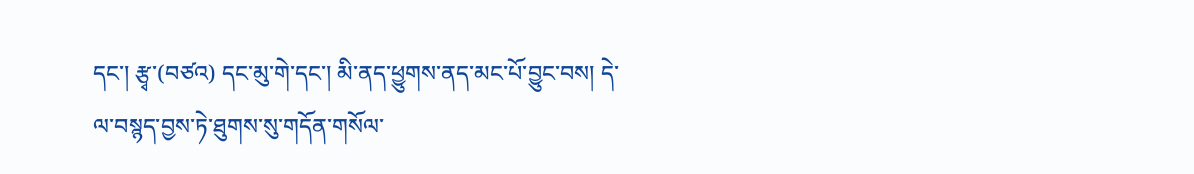དང་། རྩྭ་(བཙའ) དང་མུ་གེ་དང་། མི་ནད་ཕྱུགས་ནད་མང་པོ་བྱུང་བས། དེ་ལ་བསྙད་བྱས་ཏེ་ཐུགས་སུ་གདོན་གསོལ་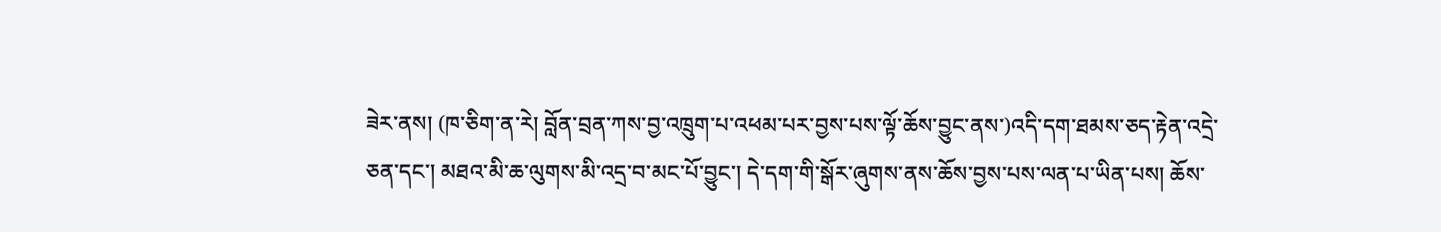ཟེར་ནས། (ཁ་ཅིག་ན་རེ། བློན་བྲན་ཀས་བྱ་འཁྲུག་པ་འཕམ་པར་བྱས་པས་ལྟོ་ཆོས་བྱུང་ནས་)འདི་དག་ཐམས་ཅད་རྟེན་འདྲེ་ཅན་དང་། མཐའ་མི་ཆ་ལུགས་མི་འདྲ་བ་མང་པོ་བྱུང་། དེ་དག་གི་སྒོར་ཞུགས་ནས་ཆོས་བྱས་པས་ལན་པ་ཡིན་པས། ཆོས་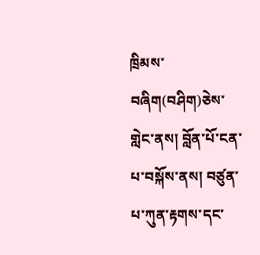ཁྲིམས་བཞིག(བཤིག)ཅེས་གླེང་ནས། བློན་པོ་ངན་པ་བསྐོས་ནས། བཙུན་པ་ཀུན་རྟགས་དང་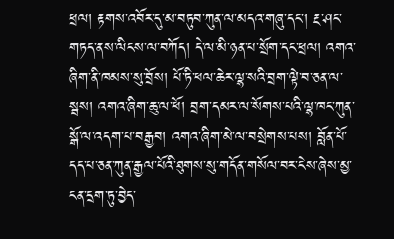ཕྲལ། རྟགས་འབོར་དུ་མ་བཏུབ་ཀུན་ལ་མདའ་གཞུ་དང་། རྔ་ཤང་གཏད་ནས་ལིངས་ལ་བཀོད། དེ་ལ་མི་ཉན་པ་སྲོག་དང་ཕྲལ། འགའ་ཞིག་ནི་ཁམས་སུ་བྲོས། པོ་ཏི་ཕལ་ཆེར་ལྷ་སའི་བྲག་ལྟེ་བ་ཅན་ལ་སྦས། འགའ་ཞིག་ཆུ་ལ་ཕོ། བྲག་དམར་ལ་སོགས་པའི་ལྷ་ཁང་ཀུན་སྒོ་ལ་འདག་པ་བརྒྱབ། འགའ་ཞིག་མེ་ལ་བསྲེགས་པས། བློན་པོ་དད་པ་ཅན་ཀུན་རྒྱལ་པོའི་ཐུགས་སུ་གདོན་གསོལ་བར་ངེས་ཞེས་མྱ་ངན་དྲག་ཏུ་བྱེད་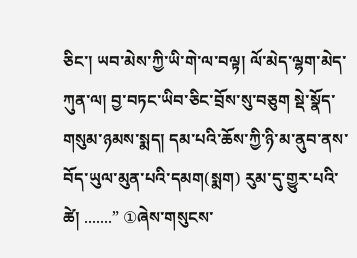ཅིང་། ཡབ་མེས་ཀྱི་ཡི་གེ་ལ་བལྟ། ལོ་མེད་ལྷག་མེད་ཀུན་ལ། བྱ་བཏང་ཡིབ་ཅིང་བྲོས་སུ་བཅུག སྡེ་སྣོད་གསུམ་ཉམས་སྨད། དམ་པའི་ཆོས་ཀྱི་ཉི་མ་ནུབ་ནས་བོད་ཡུལ་མུན་པའི་དམག(སྨག) རུམ་དུ་གྱུར་པའི་ཚེ། .......” ①ཞེས་གསུངས་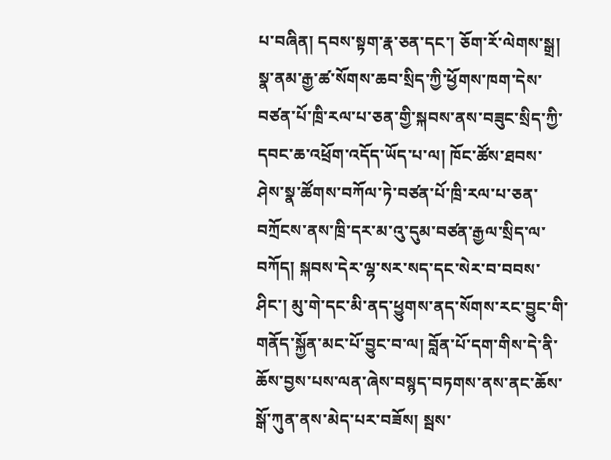པ་བཞིན། དབས་སྟག་རྣ་ཅན་དང་། ཅོག་རོ་ལེགས་སྒྲ། སྣ་ནམ་རྒྱ་ཚ་སོགས་ཆབ་སྲིད་ཀྱི་ཕྱོགས་ཁག་དེས་བཙན་པོ་ཁྲི་རལ་པ་ཅན་གྱི་སྐབས་ནས་བཟུང་སྲིད་ཀྱི་དབང་ཆ་འཕྲོག་འདོད་ཡོད་པ་ལ། ཁོང་ཚོས་ཐབས་ཤེས་སྣ་ཚོགས་བཀོལ་ཏེ་བཙན་པོ་ཁྲི་རལ་པ་ཅན་བཀྲོངས་ནས་ཁྲི་དར་མ་འུ་དུམ་བཙན་རྒྱལ་སྲིད་ལ་བཀོད། སྐབས་དེར་ལྷ་སར་སད་དང་སེར་བ་བབས་ཤིང་། མུ་གེ་དང་མི་ནད་ཕྱུགས་ནད་སོགས་རང་བྱུང་གི་གནོད་སྐྱོན་མང་པོ་བྱུང་བ་ལ། བློན་པོ་དག་གིས་དེ་ནི་ཆོས་བྱས་པས་ལན་ཞེས་བསྙད་བཏགས་ནས་ནང་ཆོས་སྒོ་ཀུན་ནས་མེད་པར་བཟོས། སྦས་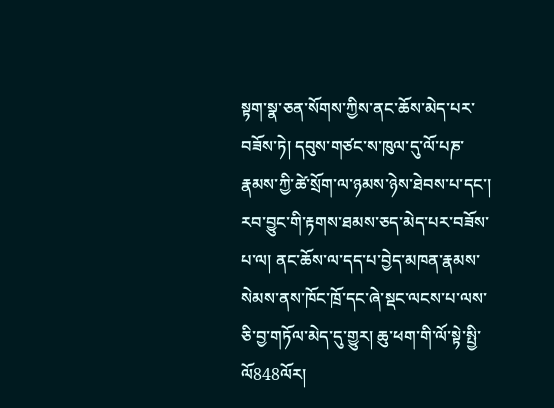སྟག་སྣ་ཅན་སོགས་ཀྱིས་ནང་ཆོས་མེད་པར་བཟོས་ཏེ། དབུས་གཙང་ས་ཁུལ་དུ་ལོ་པཎ་རྣམས་ཀྱི་ཚེ་སྲོག་ལ་ཉམས་ཉེས་ཐེབས་པ་དང་། རབ་བྱུང་གི་རྟགས་ཐམས་ཅད་མེད་པར་བཟོས་པ་ལ། ནང་ཆོས་ལ་དད་པ་བྱེད་མཁན་རྣམས་སེམས་ནས་ཁོང་ཁྲོ་དང་ཞེ་སྡང་ལངས་པ་ལས་ཅི་བྱ་གཏོལ་མེད་དུ་གྱུར། ཆུ་ཕག་གི་ལོ་སྟེ་སྤྱི་ལོ848ལོར།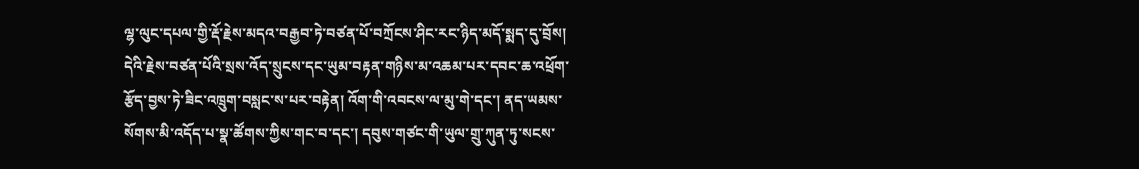ལྷ་ལུང་དཔལ་གྱི་རྡོ་རྗེས་མདའ་བརྒྱབ་ཏེ་བཙན་པོ་བཀྲོངས་ཤིང་རང་ཉིད་མདོ་སྨད་དུ་བྲོས། དེའི་རྗེས་བཙན་པོའི་སྲས་འོད་སྲུངས་དང་ཡུམ་བརྟན་གཉིས་མ་འཆམ་པར་དབང་ཆ་འཕྲོག་རྩོད་བྱས་ཏེ་ཟིང་འཁྲུག་བསླང་ས་པར་བརྟེན། འོག་གི་འབངས་ལ་མུ་གེ་དང་། ནད་ཡམས་སོགས་མི་འདོད་པ་སྣ་ཚོགས་ཀྱིས་གང་བ་དང་། དབུས་གཙང་གི་ཡུལ་གྲུ་ཀུན་ཏུ་སངས་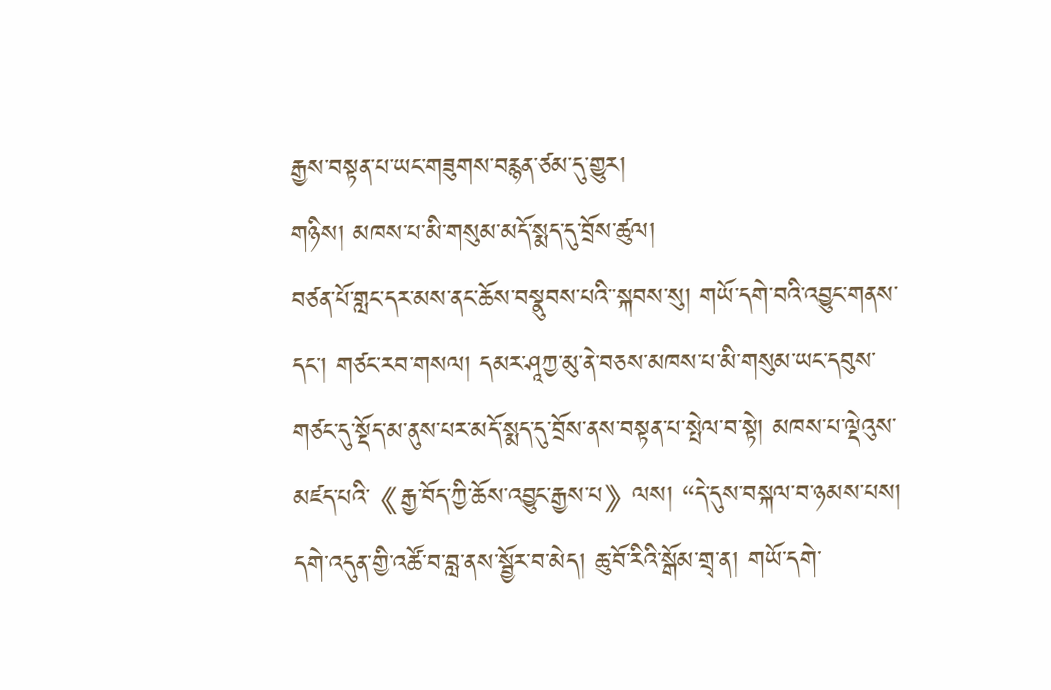རྒྱས་བསྟན་པ་ཡང་གཟུགས་བརྙན་ཙམ་དུ་གྱུར།
གཉིས། མཁས་པ་མི་གསུམ་མདོ་སྨད་དུ་བྲོས་ཚུལ།
བཙན་པོ་གླང་དར་མས་ནང་ཆོས་བསྣུབས་པའི་་སྐབས་སུ། གཡོ་དགེ་བའི་འབྱུང་གནས་དང་། གཙང་རབ་གསལ། དམར་ཤཱཀྱ་མུ་ནེ་བཅས་མཁས་པ་མི་གསུམ་ཡང་དབུས་གཙང་དུ་སྡོད་མ་ནུས་པར་མདོ་སྨད་དུ་བྲོས་ནས་བསྟན་པ་སྤེལ་བ་སྟེ། མཁས་པ་ལྡེའུས་མཛད་པའི་《རྒྱ་བོད་ཀྱི་ཆོས་འབྱུང་རྒྱས་པ》ལས། “དེ་དུས་བསྐལ་བ་ཉམས་པས། དགེ་འདུན་གྱི་འཚོ་བ་བླ་ནས་སྦྱོར་བ་མེད། ཆུ་བོ་རིའི་སྒོམ་གྲྭ་ན། གཡོ་དགེ་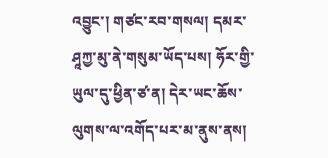འབྱུང་། གཙང་རབ་གསལ། དམར་ཤཱཀྱ་མུ་ནེ་གསུམ་ཡོད་པས། ཧོར་གྱི་ཡུལ་དུ་ཕྱིན་ཙ་ན། དེར་ཡང་ཆོས་ལུགས་ལ་འགོད་པར་མ་ནུས་ནས།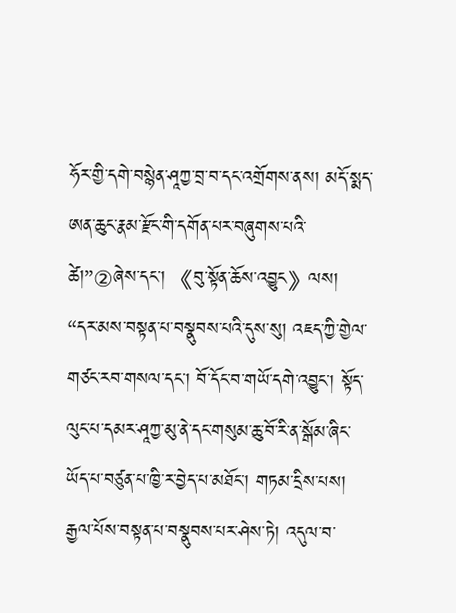ཧོར་གྱི་དགེ་བསྙེན་ཤཱཀྱ་བྲ་བ་དང་འགྲོགས་ནས། མདོ་སྨད་ཨན་ཆུང་རྣམ་རྫོང་གི་དགོན་པར་བཞུགས་པའི་ཚེ།”②ཞེས་དང་། 《བུ་སྟོན་ཆོས་འབྱུང》ལས། “དར་མས་བསྟན་པ་བསྣུབས་པའི་དུས་སུ། འཇད་ཀྱི་གྱེལ་གཙང་རབ་གསལ་དང་། བོ་དོང་བ་གཡོ་དགེ་འབྱུང་། སྟོད་ལུང་པ་དམར་ཤཱཀྱ་མུ་ནེ་དང་གསུམ་ཆུ་བོ་རི་ན་སྒོམ་ཞིང་ཡོད་པ་བཙུན་པ་ཁྱི་ར་བྱེད་པ་མཐོང་། གཏམ་དྲིས་པས། རྒྱལ་པོས་བསྟན་པ་བསྣུབས་པར་ཤེས་ཏེ། འདུལ་བ་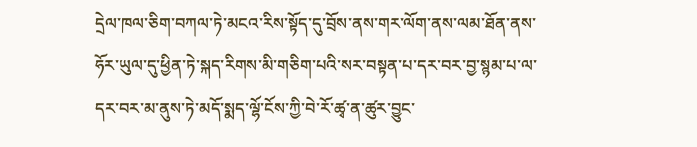དྲེལ་ཁལ་ཅིག་བཀལ་ཏེ་མངའ་རིས་སྟོད་དུ་བྲོས་ནས་གར་ལོག་ནས་ལམ་ཐོན་ནས་ཧོར་ཡུལ་དུ་ཕྱིན་ཏེ་སྐད་རིགས་མི་གཅིག་པའི་སར་བསྟན་པ་དར་བར་བྱ་སྙམ་པ་ལ་དར་བར་མ་ནུས་ཏེ་མདོ་སྨད་ལྷོ་ངོས་ཀྱི་བེ་རོ་ཚྭ་ན་ཚུར་བྱུང་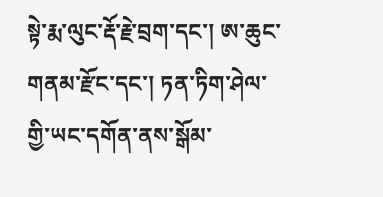སྟེ་རྨ་ལུང་རྡོ་རྗེ་བྲག་དང་། ཨ་ཆུང་གནམ་རྫོང་དང་། ཏན་ཏིག་ཤེལ་གྱི་ཡང་དགོན་ནས་སྒོམ་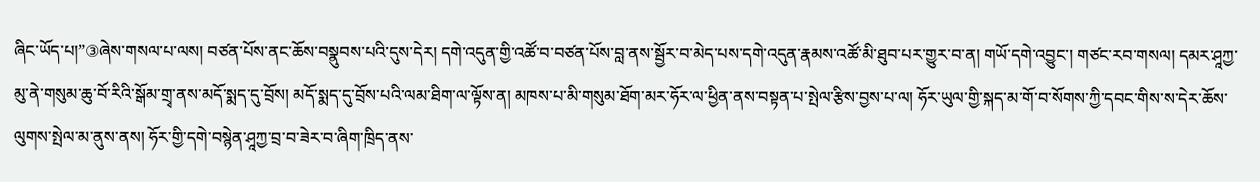ཞིང་ཡོད་པ།”③ཞེས་གསལ་པ་ལས། བཙན་པོས་ནང་ཆོས་བསྣུབས་པའི་དུས་དེར། དགེ་འདུན་གྱི་འཚོ་བ་བཙན་པོས་བླ་ནས་སྦྱོར་བ་མེད་པས་དགེ་འདུན་རྣམས་འཚོ་མི་ཐུབ་པར་གྱུར་བ་ན། གཡོ་དགེ་འབྱུང་། གཙང་རབ་གསལ། དམར་ཤཱཀྱ་མུ་ནེ་གསུམ་ཆུ་བོ་རིའི་སྒོམ་གྲྭ་ནས་མདོ་སྨད་དུ་བྲོས། མདོ་སྨད་དུ་བྲོས་པའི་ལམ་ཐིག་ལ་ལྟོས་ན། མཁས་པ་མི་གསུམ་ཐོག་མར་ཧོར་ལ་ཕྱིན་ནས་བསྟན་པ་སྤེལ་རྩིས་བྱས་པ་ལ། ཧོར་ཡུལ་གྱི་སྐད་མ་གོ་བ་སོགས་ཀྱི་དབང་གིས་ས་དེར་ཆོས་ལུགས་སྤེལ་མ་ནུས་ནས། ཧོར་གྱི་དགེ་བསྙེན་ཤཱཀྱ་བྲ་བ་ཟེར་བ་ཞིག་ཁྲིད་ནས་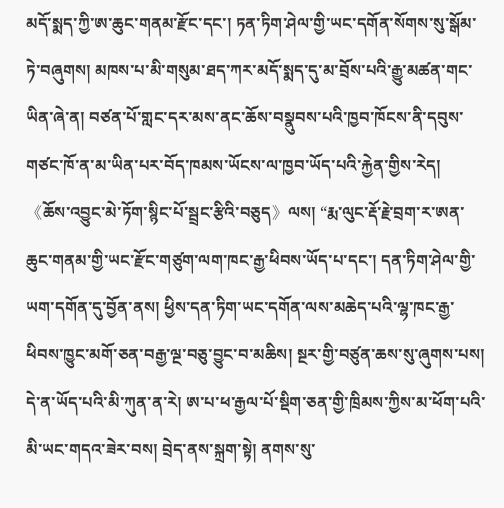མདོ་སྨད་ཀྱི་ཨ་ཆུང་གནམ་རྫོང་དང་། ཏན་ཏིག་ཤེལ་གྱི་ཡང་དགོན་སོགས་སུ་སྒོམ་ཏེ་བཞུགས། མཁས་པ་མི་གསུམ་ཐད་ཀར་མདོ་སྨད་དུ་མ་བྲོས་པའི་རྒྱུ་མཚན་གང་ཡིན་ཞེ་ན། བཙན་པོ་གླང་དར་མས་ནང་ཆོས་བསྣུབས་པའི་ཁྱབ་ཁོངས་ནི་དབུས་གཙང་ཁོ་ན་མ་ཡིན་པར་བོད་ཁམས་ཡོངས་ལ་ཁྱབ་ཡོད་པའི་རྐྱེན་གྱིས་རེད། 《ཆོས་འབྱུང་མེ་ཏོག་སྙིང་པོ་སྦྲང་རྩིའི་བཅུད》ལས། “རྨ་ལུང་རྡོ་རྗེ་བྲག་ར་ཨན་ཆུང་གནམ་གྱི་ཡང་རྫོང་གཙུག་ལག་ཁང་རྒྱ་ཕིབས་ཡོད་པ་དང་། དན་ཏིག་ཤེལ་གྱི་ཡག་དགོན་དུ་བྱོན་ནས། ཕྱིས་དན་ཏིག་ཡང་དགོན་ལས་མཆེད་པའི་ལྷ་ཁང་རྒྱ་ཕིབས་ཁྱུང་མགོ་ཅན་བརྒྱ་ལྔ་བཅུ་བྱུང་བ་མཆིས། སྔར་གྱི་བཙུན་ཆས་སུ་ཞུགས་པས། དེ་ན་ཡོད་པའི་མི་ཀུན་ན་རེ། ཨ་པ་ཕ་རྒྱལ་པོ་སྡིག་ཅན་གྱི་ཁྲིམས་ཀྱིས་མ་ཕོག་པའི་མི་ཡང་གདའ་ཟེར་བས། བྲེད་ནས་སྐྲག་སྟེ། ནགས་སུ་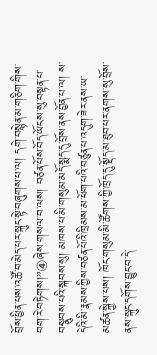བྲོས་ཕྱིན་པས་འཚོ་བ་མེད་པར་སྐུང་སྟེ་བཞུགས་པ་ལ། དགེ་བསྙེན་མ་གཅིག་གིས་བག་རེ་བཏེགས།”④ཞེས་གསལ་བ་ལས། བཙན་པོས་བོད་ཡོངས་སུ་བསྟན་པ་བསྣུབས་པའི་སྐབས་སུ། མཁས་པ་མི་གསུམ་མདོ་སྨད་དུ་བྲོས་ནས་བྱོན་པ་ལ། ས་དེའི་མི་རྣམས་ཀྱིས་བཙན་པོའི་ཁྲིམས་མ་ཕོག་པའི་བཙུན་པ་འདུག་ཟེར་ནས་ཡ་མཚན་སྐྱེས་པས། ཁོང་གསུམ་མི་ཚོགས་ཀྱི་ཁྲོད་དུ་སྡོད་མ་ཐུབ་པར་ནགས་སུ་བྲོས་ནས་སྐུང་དགོས་བྱུང་བ་དེ་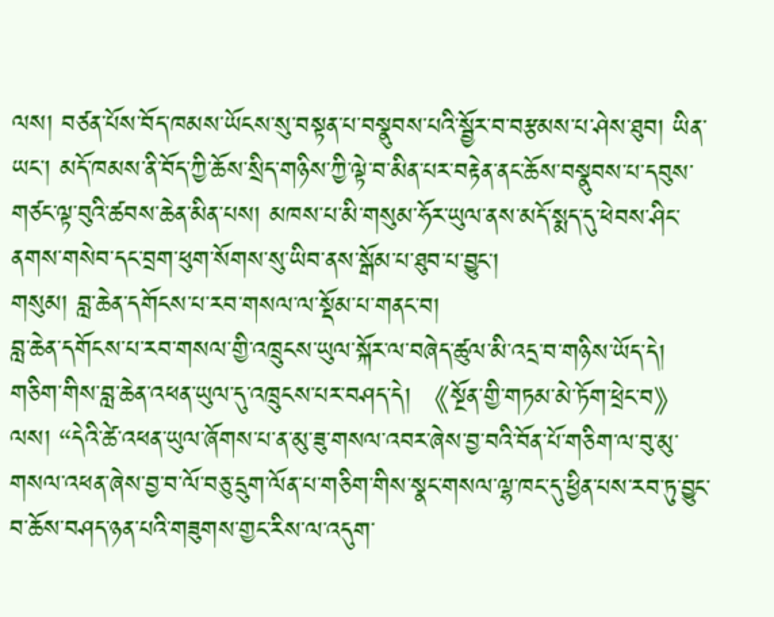ལས། བཙན་པོས་བོད་ཁམས་ཡོངས་སུ་བསྟན་པ་བསྣུབས་པའི་སྦྱོར་བ་བརྩམས་པ་ཤེས་ཐུབ། ཡིན་ཡང་། མདོ་ཁམས་ནི་བོད་ཀྱི་ཆོས་སྲིད་གཉིས་ཀྱི་ལྟེ་བ་མིན་པར་བརྟེན་ནང་ཆོས་བསྣུབས་པ་དབུས་གཙང་ལྟ་བུའི་ཚབས་ཆེན་མིན་པས། མཁས་པ་མི་གསུམ་ཧོར་ཡུལ་ནས་མདོ་སྨད་དུ་ཕེབས་ཤིང་ནགས་གསེབ་དང་བྲག་ཕུག་སོགས་སུ་ཡིབ་ནས་སྒོམ་པ་ཐུབ་པ་བྱུང་།
གསུམ། བླ་ཆེན་དགོངས་པ་རབ་གསལ་ལ་སྡོམ་པ་གནང་བ།
བླ་ཆེན་དགོངས་པ་རབ་གསལ་གྱི་འཁྲུངས་ཡུལ་སྐོར་ལ་བཞེད་ཚུལ་མི་འདྲ་བ་གཉིས་ཡོད་དེ། གཅིག་གིས་བླ་ཆེན་འཕན་ཡུལ་དུ་འཁྲུངས་པར་བཤད་དེ། 《སྔོན་གྱི་གཏམ་མེ་ཏོག་ཕྲེང་བ》ལས། “དེའི་ཚེ་འཕན་ཡུལ་ཞོགས་པ་ན་མུ་ཟུ་གསལ་འབར་ཞེས་བྱ་བའི་བོན་པོ་གཅིག་ལ་བུ་མུ་གསལ་འཕན་ཞེས་བྱ་བ་ལོ་བཅུ་དྲུག་ལོན་པ་གཅིག་གིས་སྣང་གསལ་ལྷ་ཁང་དུ་ཕྱིན་པས་རབ་ཏུ་བྱུང་བ་ཆོས་བཤད་ཉན་པའི་གཟུགས་གྱང་རིས་ལ་འདུག་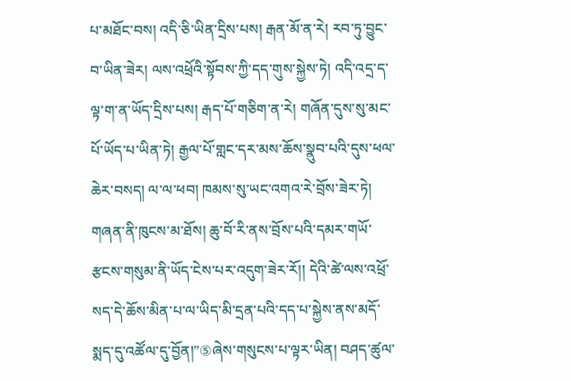པ་མཐོང་བས། འདི་ཅི་ཡིན་དྲིས་པས། རྒན་མོ་ན་རེ། རབ་ཏུ་བྱུང་བ་ཡིན་ཟེར། ལས་འཕྲོའི་སྟོབས་ཀྱི་དད་གུས་སྐྱེས་ཏེ། འདི་འདྲ་ད་ལྟ་ག་ན་ཡོད་དྲིས་པས། རྒད་པོ་གཅིག་ན་རེ། གཞོན་དུས་སུ་མང་པོ་ཡོད་པ་ཡིན་ཏེ། རྒྱལ་པོ་གླང་དར་མས་ཆོས་སྣུབ་པའི་དུས་ཕལ་ཆེར་བསད། ལ་ལ་ཕབ། ཁམས་སུ་ཡང་འགའ་རེ་བྲོས་ཟེར་ཏེ། གཞན་ནི་ཁུངས་མ་ཐོས། ཆུ་བོ་རི་ནས་བྲོས་པའི་དམར་གཡོ་རྩངས་གསུམ་ནི་ཡོད་ངེས་པར་འདུག་ཟེར་རོ།། དེའི་ཚེ་ལས་འཕྲོ་སད་དེ་ཆོས་མིན་པ་ལ་ཡིད་མི་དྲན་པའི་དད་པ་སྐྱེས་ནས་མདོ་སྨད་དུ་འཚོལ་དུ་བྱོན།”⑤ཞེས་གསུངས་པ་ལྟར་ཡིན། བཤད་ཚུལ་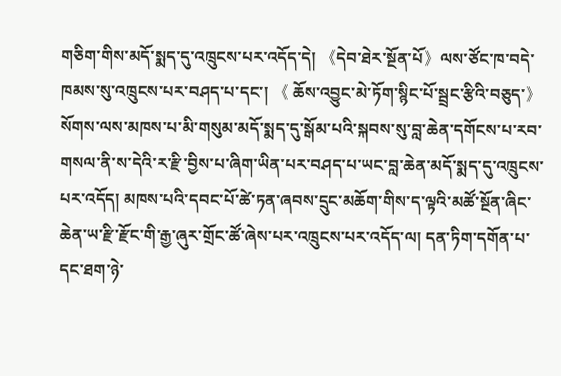གཅིག་གིས་མདོ་སྨད་དུ་འཁྲུངས་པར་འདོད་དེ། 《དེབ་ཐེར་སྔོན་པོ》ལས་ཙོང་ཁ་བདེ་ཁམས་སུ་འཁྲུངས་པར་བཤད་པ་དང་། 《 ཆོས་འབྱུང་མེ་ཏོག་སྙིང་པོ་སྦྲང་རྩིའི་བཅུད་》སོགས་ལས་མཁས་པ་མི་གསུམ་མདོ་སྨད་དུ་སྒོམ་པའི་སྐབས་སུ་བླ་ཆེན་དགོངས་པ་རབ་གསལ་ནི་ས་དེའི་ར་རྫི་བྱིས་པ་ཞིག་ཡིན་པར་བཤད་པ་ཡང་བླ་ཆེན་མདོ་སྨད་དུ་འཁྲུངས་པར་འདོད། མཁས་པའི་དབང་པོ་ཚེ་ཏན་ཞབས་དྲུང་མཆོག་གིས་ད་ལྟའི་མཚོ་སྔོན་ཞིང་ཆེན་ཡ་རྫི་རྫོང་གི་རྒྱ་ཞུར་གྲོང་ཚོ་ཞེས་པར་འཁྲུངས་པར་འདོད་ལ། དན་ཏིག་དགོན་པ་དང་ཐག་ཉེ་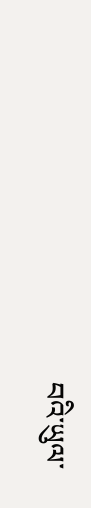བའི་ཡུལ་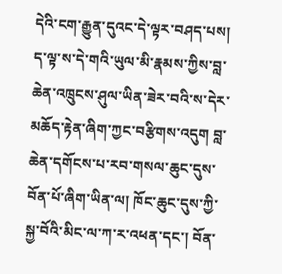དེའི་ངག་རྒྱུན་དུའང་དེ་ལྟར་བཤད་པས། ད་ལྟ་ས་དེ་གའི་ཡུལ་མི་རྣམས་ཀྱིས་བླ་ཆེན་འཁྲུངས་ཤུལ་ཡིན་ཟེར་བའི་ས་དེར་མཆོད་རྟེན་ཞིག་ཀྱང་བརྩིགས་འདུག བླ་ཆེན་དགོངས་པ་རབ་གསལ་ཆུང་དུས་བོན་པོ་ཞིག་ཡིན་ལ། ཁོང་ཆུང་དུས་ཀྱི་སྐྱ་བོའི་མིང་ལ་ཀ་ར་འཕན་དང་། བོན་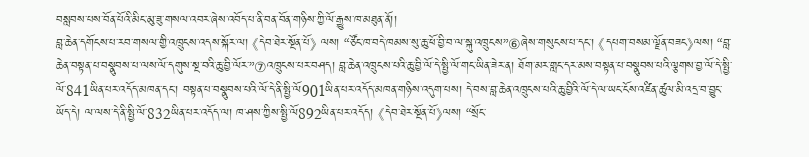བསླབས་པས་བོན་པོའི་མིང་མུ་ཟུ་གསལ་འབར་ཞེས་འབོད་པ་ནི་བན་བོན་གཉིས་ཀྱི་ལོ་རྒྱུས་ཁ་མཐུན་ནོ།།
བླ་ཆེན་དགོངས་པ་རབ་གསལ་གྱི་འཁྲུངས་འདས་སྐོར་ལ། 《དེབ་ཐེར་སྔོན་པོ》 ལས། “ཙོང་ཁ་བདེ་ཁམས་སུ་ཆུ་ཕོ་བྱི་བ་ལ་སྐུ་འཁྲུངས”⑥ཞེས་གསུངས་པ་དང་། 《དཔག་བསམ་ལྗོན་བཟང》ལས། “བླ་ཆེན་བསྟན་པ་བསྣུབས་པ་ལས་ལོ་དགུས་སྔ་བའི་ཆུ་བྱི་ལོར་”⑦འཁྲུངས་པར་བཤད། བླ་ཆེན་འཁྲུངས་པའི་ཆུ་བྱི་ལོ་དེ་སྤྱི་ལོ་གང་ཡིན་ཟེར་ན། ཐོག་མར་གླང་དར་མས་བསྟན་པ་བསྣུབས་པའི་ལྕགས་བྱ་ལོ་དེ་སྤྱི་ལོ་841ཡིན་པར་འདོད་མཁན་དང་། བསྟན་པ་བསྣུབས་པའི་ལོ་དེ་ནི་སྤྱི་ལོ901ཡིན་པར་འདོད་མཁན་གཉིས་འདུག་པས། དེ་བས་བླ་ཆེན་འཁྲུངས་པའི་ཆུ་བྱིའི་ལོ་དེ་ལ་ཡང་ངོས་འཛིན་ཚུལ་མི་འདྲ་བ་བྱུང་ཡོད་དེ། ལ་ལས་དེ་ནི་སྤྱི་ལོ་832ཡིན་པར་འདོད་ལ། ཁ་ཤས་ཀྱིས་སྤྱི་ལོ892ཡིན་པར་འདོད། 《དེབ་ཐེར་སྔོན་པོ》ལས། “སྲོང་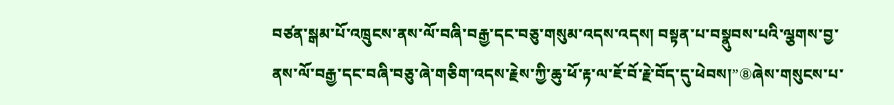བཙན་སྒམ་པོ་འཁྲུངས་ནས་ལོ་བཞི་བརྒྱ་དང་བཅུ་གསུམ་འདས་འདས། བསྟན་པ་བསྣུབས་པའི་ལྕགས་བྱ་ནས་ལོ་བརྒྱ་དང་བཞི་བཅུ་ཞེ་གཅིག་འདས་རྗེས་ཀྱི་ཆུ་ཕོ་རྟ་ལ་ཇོ་བོ་རྗེ་བོད་དུ་ཕེབས།”⑧ཞེས་གསུངས་པ་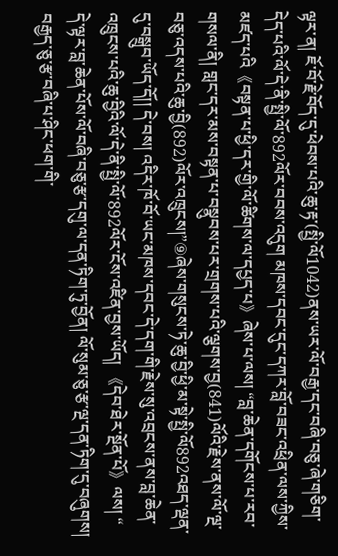ལྟར་ན། ཇོ་བོ་རྗེ་བོད་དུ་ཕེབས་པའི་ཆུ་རྟ་(སྤྱི་ལོ1042)ནས་ཡར་ལོ་བརྒྱ་དང་བཞི་བཅུ་ཞེ་གཅིག་དེད་པའི་ལོ་དེ་ནི་སྤྱི་ལོ་892ལོར་བབས་འདུག མཁས་དབང་དུང་དཀར་བློ་བཟང་འཕྲིན་ལས་ཀྱིས་མཛད་པའི《བསྟན་པ་ཕྱི་དར་གྱི་ལོ་ཚིགས་ལ་དཔྱད་པ》ཞེས་པ་ལས། “བླ་ཆེན་དགོངས་པ་རབ་གསལ་ནི། གླང་དར་མས་བསྟན་པ་བསྣུབས་པར་གྲགས་པའི་ལྕགས་བྱ(841)ལོའི་རྗེས་ནས་ལོ་ལྔ་བཅུ་འདས་པའི་ཆུ་བྱི(892)ལོར་འཁྲུངས།”⑨ཞེས་གསུངས་ཏེ་ཆུ་བྱི་ཕྱི་མ་སྟེ་སྤྱི་ལོ892འཐད་ལྡན་དུ་བསྒྲུབ་ཡོད་དོ།། དེ་བས། འདིར་ཁོ་བོ་ཡང་མཁས་དབང་དེ་དག་གི་རྗེས་སུ་འབྲངས་ནས་བླ་ཆེན་འཁྲུངས་པའི་ཆུ་བྱིའི་ལོ་དེ་ནི་སྤྱི་ལོ་892ལོར་ངོས་འཛིན་བྱས་ཡོད། 《དེབ་ཐེར་སྔོན་པོ》ལས། “ དེ་ལྟར་བླ་ཆེན་པོས་ལོ་བཞི་བཅུ་རྩ་དགུ་ལ་དན་ཏིག་ཏུ་བྱོན། ལོ་སུམ་ཅུ་རྩ་ལྔ་དན་ཏིག་དུ་བཞུགས། བརྒྱད་ཅུ་རྩ་བཞི་པ་ཤིང་ཕག་གི་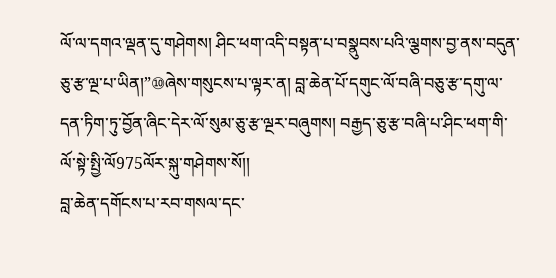ལོ་ལ་དགའ་ལྡན་དུ་གཤེགས། ཤིང་ཕག་འདི་བསྟན་པ་བསྣུབས་པའི་ལྕགས་བྱ་ནས་བདུན་ཅུ་རྩ་ལྔ་པ་ཡིན།”⑩ཞེས་གསུངས་པ་ལྟར་ན། བླ་ཆེན་པོ་དགུང་ལོ་བཞི་བཅུ་རྩ་དགུ་ལ་དན་ཏིག་ཏུ་བྱོན་ཞིང་དེར་ལོ་སུམ་ཅུ་རྩ་ལྔར་བཞུགས། བརྒྱད་ཅུ་རྩ་བཞི་པ་ཤིང་ཕག་གི་ལོ་སྟེ་སྤྱི་ལོ975ལོར་སྐུ་གཤེགས་སོ།།
བླ་ཆེན་དགོངས་པ་རབ་གསལ་དང་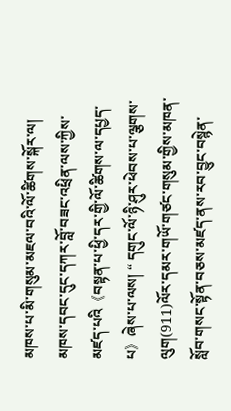མཁས་པ་མི་གསུམ་མཇལ་བའི་ལོ་ཚིགས་སྐོར་ལ། མཁས་དབང་དུང་དཀར་བློ་བཟང་འཕྲིན་ལས་ཀྱིས་མཛད་པའི《བསྟན་པ་ཕྱི་དར་གྱི་ལོ་ཚིགས་ལ་དཔྱད་པ》ཞེས་པ་ལས། “ དགུང་ལོ་ཉི་ཤུར་ཕེབས་པ་ལྕགས་ལུག(911)ལོར་དམར་གཡོ་གཙང་གསུམ་གྱིས་མཁན་སློབ་གསང་སྟོན་བཅས་མཛད་ནས་རབ་བྱུང་བསྙེན་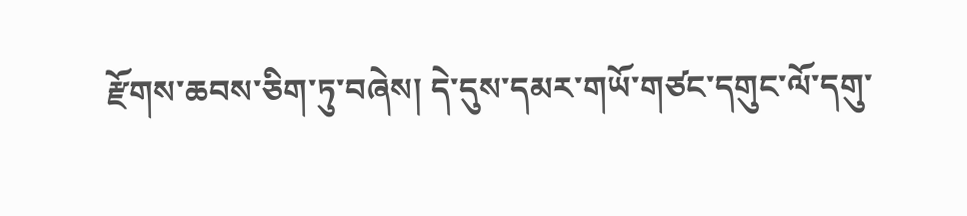རྫོགས་ཆབས་ཅིག་ཏུ་བཞེས། དེ་དུས་དམར་གཡོ་གཙང་དགུང་ལོ་དགུ་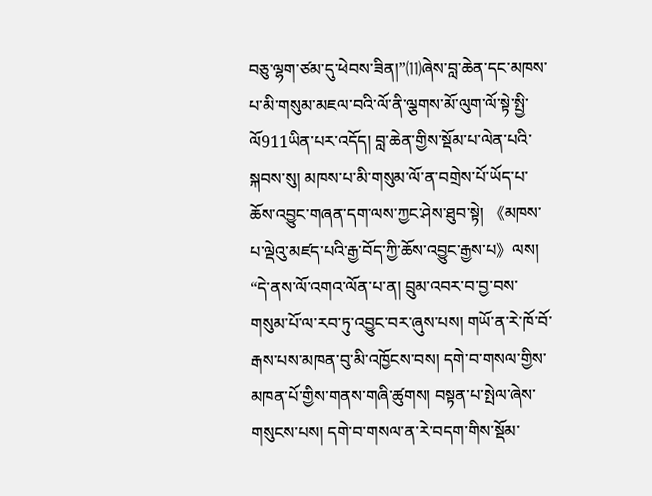བཅུ་ལྷག་ཙམ་དུ་ཕེབས་ཟིན།”⑾ཞེས་བླ་ཆེན་དང་མཁས་པ་མི་གསུམ་མཇལ་བའི་ལོ་ནི་ལྕགས་མོ་ལུག་ལོ་སྟེ་སྤྱི་ལོ911ཡིན་པར་འདོད། བླ་ཆེན་གྱིས་སྡོམ་པ་ལེན་པའི་སྐབས་སུ། མཁས་པ་མི་གསུམ་ལོ་ན་བགྲེས་པོ་ཡོད་པ་ཆོས་འབྱུང་གཞན་དག་ལས་ཀྱང་ཤེས་ཐུབ་སྟེ། 《མཁས་པ་ལྡེའུ་མཛད་པའི་རྒྱ་བོད་ཀྱི་ཆོས་འབྱུང་རྒྱས་པ》ལས། “དེ་ནས་ལོ་འགའ་ལོན་པ་ན། བྲུམ་འབར་བ་བྱ་བས་གསུམ་པོ་ལ་རབ་ཏུ་འབྱུང་བར་ཞུས་པས། གཡོ་ན་རེ་ཁོ་བོ་རྒས་པས་མཁན་བུ་མི་འཁྱོངས་བས། དགེ་བ་གསལ་གྱིས་མཁན་པོ་གྱིས་གནས་གཞི་ཚུགས། བསྟན་པ་སྤེལ་ཞེས་གསུངས་པས། དགེ་བ་གསལ་ན་རེ་བདག་གིས་སྡོམ་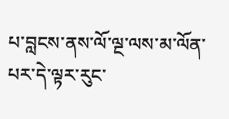པ་བླངས་ནས་ལོ་ལྔ་ལས་མ་ལོན་པར་དེ་ལྟར་རུང་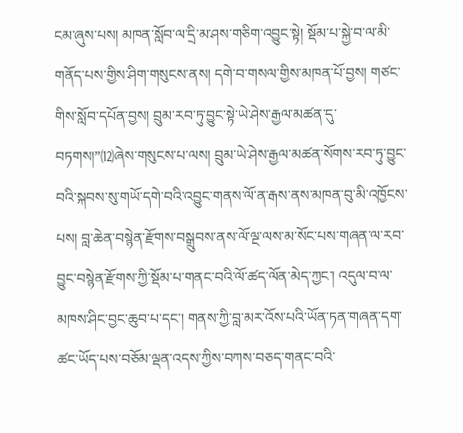ངམ་ཞུས་པས། མཁན་སློབ་ལ་དྲི་མ་ཤས་གཅིག་འབྱུང་སྟེ། སྡོམ་པ་སྐྱེ་བ་ལ་མི་གནོད་པས་གྱིས་ཤིག་གསུངས་ནས། དགེ་བ་གསལ་གྱིས་མཁན་པོ་བྱས། གཙང་གིས་སློབ་དཔོན་བྱས། བྲུམ་རབ་ཏུ་བྱུང་སྟེ་ཡེ་ཤེས་རྒྱལ་མཚན་དུ་བཏགས།”⑿ཞེས་གསུངས་པ་ལས། བྲུམ་ཡེ་ཤེས་རྒྱལ་མཚན་སོགས་རབ་ཏུ་བྱུང་བའི་སྐབས་སུ་གཡོ་དགེ་བའི་འབྱུང་གནས་ལོ་ན་རྒས་ནས་མཁན་བུ་མི་འཁྱོངས་པས། བླ་ཆེན་བསྙེན་རྫོགས་བསྒྲུབས་ནས་ལོ་ལྔ་ལས་མ་སོང་པས་གཞན་ལ་རབ་བྱུང་བསྙེན་རྫོགས་ཀྱི་སྡོམ་པ་གནང་བའི་ལོ་ཚད་ལོན་མེད་ཀྱང་། འདུལ་བ་ལ་མཁས་ཤིང་བྱང་ཆུབ་པ་དང་། གནས་ཀྱི་བླ་མར་འོས་པའི་ཡོན་ཏན་གཞན་དག་ཚང་ཡོད་པས་བཅོམ་ལྡན་འདས་ཀྱིས་བཀས་བཅད་གནང་བའི་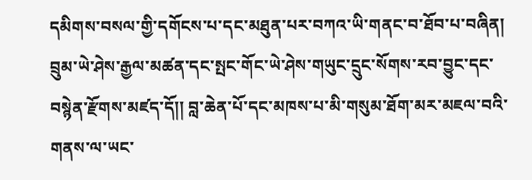དམིགས་བསལ་གྱི་དགོངས་པ་དང་མཐུན་པར་བཀའ་ཡི་གནང་བ་ཐོབ་པ་བཞིན། བྲུམ་ཡེ་ཤེས་རྒྱལ་མཚན་དང་སྤང་གོང་ཡེ་ཤེས་གཡུང་དྲུང་སོགས་རབ་བྱུང་དང་བསྙེན་རྫོགས་མཛད་དོ།། བླ་ཆེན་པོ་དང་མཁས་པ་མི་གསུམ་ཐོག་མར་མཇལ་བའི་གནས་ལ་ཡང་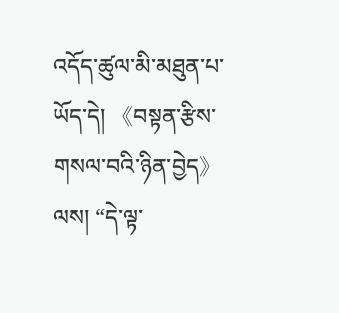འདོད་ཚུལ་མི་མཐུན་པ་ཡོད་དེ། 《བསྟན་རྩིས་གསལ་བའི་ཉིན་བྱེད》ལས། “དེ་ལྟ་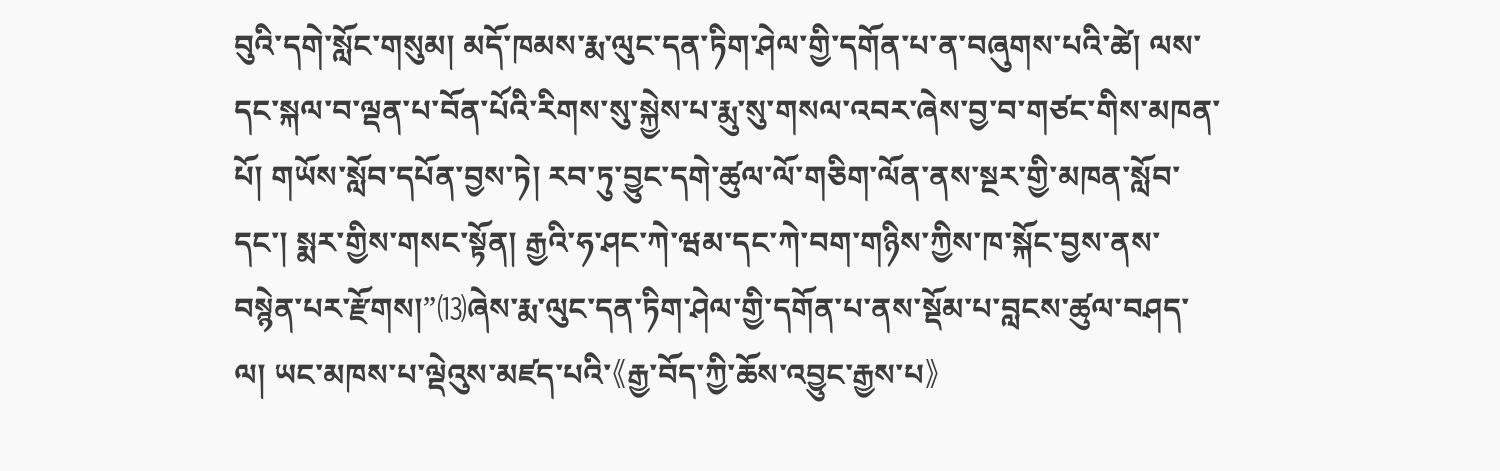བུའི་དགེ་སློང་གསུམ། མདོ་ཁམས་རྨ་ལུང་དན་ཏིག་ཤེལ་གྱི་དགོན་པ་ན་བཞུགས་པའི་ཚེ། ལས་དང་སྐལ་བ་ལྡན་པ་བོན་པོའི་རིགས་སུ་སྐྱེས་པ་རྨུ་སུ་གསལ་འབར་ཞེས་བྱ་བ་གཙང་གིས་མཁན་པོ། གཡོས་སློབ་དཔོན་བྱས་ཏེ། རབ་ཏུ་བྱུང་དགེ་ཚུལ་ལོ་གཅིག་ལོན་ནས་སྔར་གྱི་མཁན་སློབ་དང་། སྨར་གྱིས་གསང་སྟོན། རྒྱའི་ཧ་ཤང་ཀེ་ཝམ་དང་ཀེ་བག་གཉིས་ཀྱིས་ཁ་སྐོང་བྱས་ནས་བསྙེན་པར་རྫོགས།”⒀ཞེས་རྨ་ལུང་དན་ཏིག་ཤེལ་གྱི་དགོན་པ་ནས་སྡོམ་པ་བླངས་ཚུལ་བཤད་ལ། ཡང་མཁས་པ་ལྡེའུས་མཛད་པའི་《རྒྱ་བོད་ཀྱི་ཆོས་འབྱུང་རྒྱས་པ》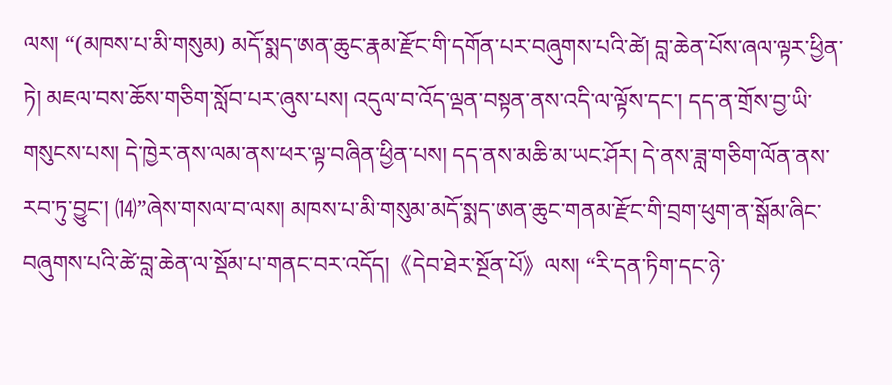ལས། “(མཁས་པ་མི་གསུམ) མདོ་སྨད་ཨན་ཆུང་རྣམ་རྫོང་གི་དགོན་པར་བཞུགས་པའི་ཚེ། བླ་ཆེན་པོས་ཞལ་ལྟར་ཕྱིན་ཏེ། མཇལ་བས་ཆོས་གཅིག་སློབ་པར་ཞུས་པས། འདུལ་བ་འོད་ལྡན་བསྟན་ནས་འདི་ལ་ལྟོས་དང་། དད་ན་གྲོས་བྱ་ཡི་གསུངས་པས། དེ་ཁྱེར་ནས་ལམ་ནས་ཕར་ལྟ་བཞིན་ཕྱིན་པས། དད་ནས་མཆི་མ་ཡང་ཤོར། དེ་ནས་ཟླ་གཅིག་ལོན་ནས་རབ་ཏུ་བྱུང་། ⒁”ཞེས་གསལ་བ་ལས། མཁས་པ་མི་གསུམ་མདོ་སྨད་ཨན་ཆུང་གནམ་རྫོང་གི་བྲག་ཕུག་ན་སྒོམ་ཞིང་བཞུགས་པའི་ཚེ་བླ་ཆེན་ལ་སྡོམ་པ་གནང་བར་འདོད།《དེབ་ཐེར་སྔོན་པོ》ལས། “རི་དན་ཏིག་དང་ཉེ་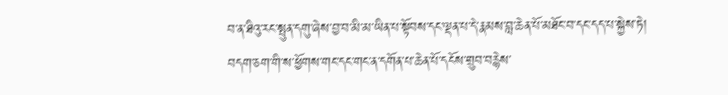བ་ན་ཐིའུ་རང་སྤུན་དགུ་ཞེས་བྱ་བ་མི་མ་ཡིན་པ་སྟོབས་དང་ལྡན་པ་དེ་རྣམས་བླ་ཆེན་པོ་མཐོང་བ་དང་དད་པ་སྐྱེས་ཏེ། བདག་ཅག་གི་ས་ཕྱོགས་གང་དང་གང་ན་དགོན་པ་ཆེན་པོ་དངོས་གྲུབ་བརྙེས་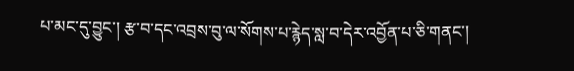པ་མང་དུ་བྱུང་། རྩ་བ་དང་འབྲས་བུ་ལ་སོགས་པ་རྙེད་སླ་བ་དེར་འབྱོན་པ་ཅི་གནང་།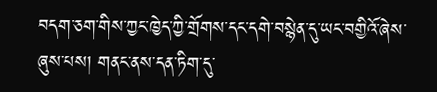བདག་ཅག་གིས་ཀྱང་ཁྱེད་ཀྱི་གྲོགས་དང་དགེ་བསྙེན་དུ་ཡང་བགྱིའོ་ཞེས་ཞུས་པས། གནང་ནས་དན་ཏིག་དུ་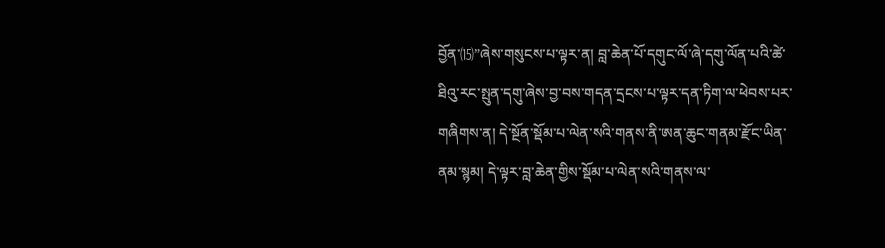བྱོན་⒂”ཞེས་གསུངས་པ་ལྟར་ན། བླ་ཆེན་པོ་དགུང་ལོ་ཞེ་དགུ་ལོན་པའི་ཚེ་ཐིའུ་རང་སྤུན་དགུ་ཞེས་བྱ་བས་གདན་དྲངས་པ་ལྟར་དན་ཏིག་ལ་ཕེབས་པར་གཞིགས་ན། དེ་སྔོན་སྡོམ་པ་ལེན་སའི་གནས་ནི་ཨན་ཆུང་གནམ་རྫོང་ཡིན་ནམ་སྙམ། དེ་ལྟར་བླ་ཆེན་གྱིས་སྡོམ་པ་ལེན་སའི་གནས་ལ་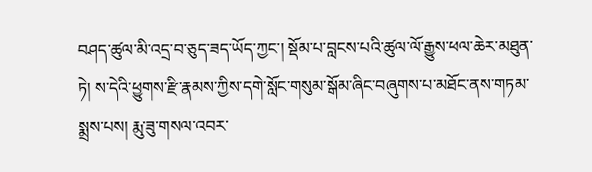བཤད་ཚུལ་མི་འདྲ་བ་ཅུད་ཟད་ཡོད་ཀྱང་། སྡོམ་པ་བླངས་པའི་ཚུལ་ལོ་རྒྱུས་ཕལ་ཆེར་མཐུན་ཏེ། ས་དེའི་ཕྱུགས་རྫི་རྣམས་ཀྱིས་དགེ་སློང་གསུམ་སྒོམ་ཞིང་བཞུགས་པ་མཐོང་ནས་གཏམ་སྨྲས་པས། རྨུ་ཟུ་གསལ་འབར་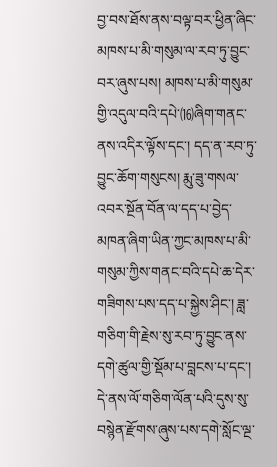བྱ་བས་ཐོས་ནས་བལྟ་བར་ཕྱིན་ཞིང་མཁས་པ་མི་གསུམ་ལ་རབ་ཏུ་བྱུང་བར་ཞུས་པས། མཁས་པ་མི་གསུམ་གྱི་འདུལ་བའི་དཔེ་⒃ཞིག་གནང་ནས་འདིར་ལྟོས་དང་། དད་ན་རབ་ཏུ་བྱུང་ཆོག་གསུངས། རྨུ་ཟུ་གསལ་འབར་སྔོན་བོན་ལ་དད་པ་བྱེད་མཁན་ཞིག་ཡིན་ཀྱང་མཁས་པ་མི་གསུམ་ཀྱིས་གནང་བའི་དཔེ་ཆ་དེར་གཟིགས་པས་དད་པ་སྐྱེས་ཤིང་། ཟླ་གཅིག་གི་རྗེས་སུ་རབ་ཏུ་བྱུང་ནས་དགེ་ཚུལ་གྱི་སྡོམ་པ་བླངས་པ་དང་། དེ་ནས་ལོ་གཅིག་ལོན་པའི་དུས་སུ་བསྙེན་རྫོགས་ཞུས་པས་དགེ་སློང་ལྔ་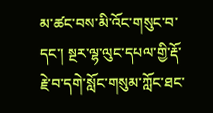མ་ཚང་བས་མི་འོང་གསུང་བ་དང་། སྔར་ལྷ་ལུང་དཔལ་གྱི་རྡོ་རྗེ་བ་དགེ་སློང་གསུམ་ཀློང་ཐང་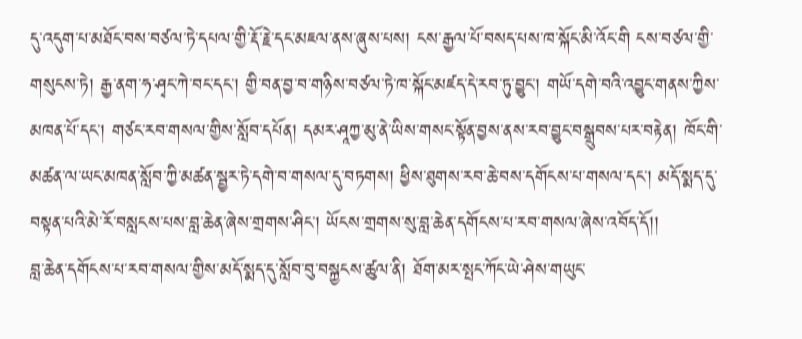དུ་འདུག་པ་མཐོང་བས་བཙལ་ཏེ་དཔལ་གྱི་རྡོ་རྗེ་དང་མཇལ་ནས་ཞུས་པས། ངས་རྒྱལ་པོ་བསད་པས་ཁ་སྐོང་མི་འོང་གི ངས་བཙལ་གྱི་གསུངས་ཏེ། རྒྱ་ནག་ཧ་ཤྭང་ཀེ་བང་དང་། གྱི་བན་བྱ་བ་གཉིས་བཙལ་ཏེ་ཁ་སྐོང་མཛད་དེ་རབ་ཏུ་བྱུང་། གཡོ་དགེ་བའི་འབྱུང་གནས་ཀྱིས་མཁན་པོ་དང་། གཙང་རབ་གསལ་གྱིས་སློབ་དཔོན། དམར་ཤཱཀྱ་མུ་ནེ་ཡིས་གསང་སྟོན་བྱས་ནས་རབ་བྱུང་བསྒྲུབས་པར་བརྟེན། ཁོང་གི་མཚན་ལ་ཡང་མཁན་སློབ་ཀྱི་མཚན་སྦྱར་ཏེ་དགེ་བ་གསལ་དུ་བཏགས། ཕྱིས་ཐུགས་རབ་ཆེ་བས་དགོངས་པ་གསལ་དང་། མདོ་སྨད་དུ་བསྟན་པའི་མེ་རོ་བསླངས་པས་བླ་ཆེན་ཞེས་གྲགས་ཤིང་། ཡོངས་གྲགས་སུ་བླ་ཆེན་དགོངས་པ་རབ་གསལ་ཞེས་འབོད་དོ།།
བླ་ཆེན་དགོངས་པ་རབ་གསལ་གྱིས་མདོ་སྨད་དུ་སློབ་བུ་བསྐྱངས་ཚུལ་ནི། ཐོག་མར་སྤང་ཀོང་ཡེ་ཤེས་གཡུང་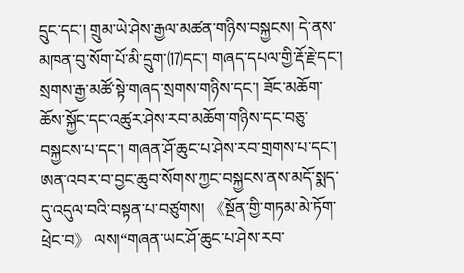དྲུང་དང་། གྲུམ་ཡེ་ཤེས་རྒྱལ་མཚན་གཉིས་བསྐྱངས། དེ་ནས་མཁན་བུ་སོག་པོ་མི་དྲུག་⒄དང་། གཞད་དཔལ་གྱི་རྡོ་རྗེ་དང་། སྲགས་རྒྱ་མཚོ་སྟེ་གཞད་སྲགས་གཉིས་དང་། ཟོང་མཆོག་ཆོས་སྐྱོང་དང་འཚུར་ཤེས་རབ་མཆོག་གཉིས་དང་བཅུ་བསྐྱངས་པ་དང་། གཞན་ཤོ་ཆུང་པ་ཤེས་རབ་གྲགས་པ་དང་། ཨན་འབར་བ་བྱང་ཆུབ་སོགས་ཀྱང་བསྐྱངས་ནས་མདོ་སྨད་དུ་འདུལ་བའི་བསྟན་པ་བཙུགས། 《སྔོན་གྱི་གཏམ་མེ་ཏོག་ཕྲེང་བ》 ལས།“གཞན་ཡང་ཤོ་ཆུང་པ་ཤེས་རབ་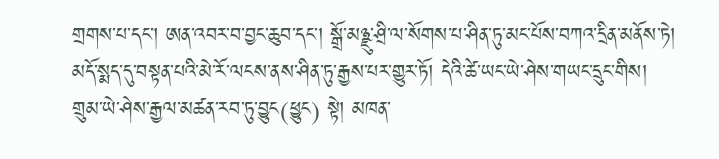གྲགས་པ་དང་། ཨན་འབར་བ་བྱང་ཆུབ་དང་། སྒྲོ་མཉྫུ་ཤྲི་ལ་སོགས་པ་ཤིན་ཏུ་མང་པོས་བཀའ་དྲིན་མནོས་ཏེ། མདོ་སྨད་དུ་བསྟན་པའི་མེ་རོ་ལངས་ནས་ཤིན་ཏུ་རྒྱས་པར་གྱུར་ཏོ། དེའི་ཚེ་ཡང་ཡེ་ཤེས་གཡང་དྲུང་གིས། གྲུམ་ཡེ་ཤེས་རྒྱལ་མཚན་རབ་ཏུ་བྱུང(ཕྱུང) སྟེ། མཁན་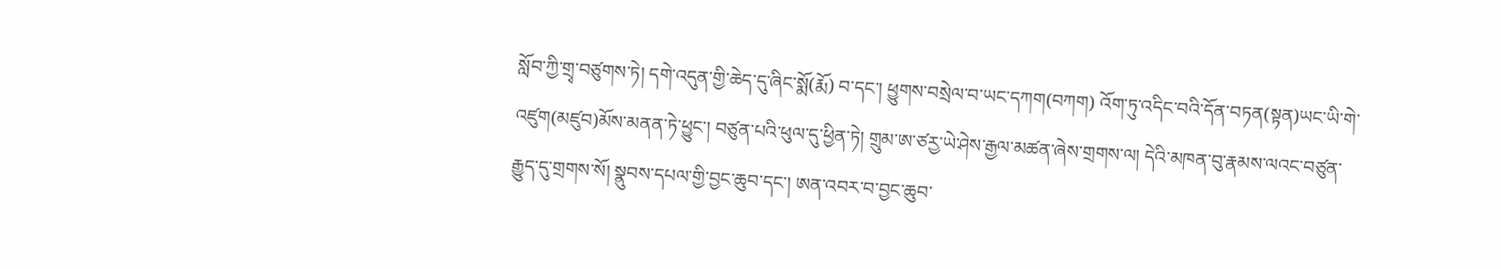སློབ་ཀྱི་གྲྭ་བཙུགས་ཏེ། དགེ་འདུན་གྱི་ཆེད་དུ་ཞིང་སྨོ(རྨོ) བ་དང་། ཕྱུགས་བསྲེལ་བ་ཡང་དཀག(བཀག) འོག་ཏུ་འདིང་བའི་དོན་བཏན(སྟན)ཡང་ཡི་གེ་འཛུག(མཛུབ)མོས་མནན་ཏེ་ཕྱུང་། བཙུན་པའི་ཕུལ་དུ་ཕྱིན་ཏེ། གྲུམ་ཨ་ཙརྱ་ཡེ་ཤེས་རྒྱལ་མཚན་ཞེས་གྲགས་ལ། དེའི་མཁན་བུ་རྣམས་ལའང་བཙུན་རྒྱུད་དུ་གྲགས་སོ། སྣུབས་དཔལ་གྱི་བྱང་ཆུབ་དང་། ཨན་འབར་བ་བྱང་ཆུབ་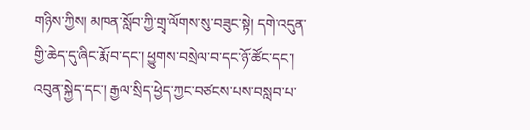གཉིས་ཀྱིས། མཁན་སློབ་ཀྱི་གྲྭ་ལོགས་སུ་བཟུང་སྟེ། དགེ་འདུན་གྱི་ཆེད་དུ་ཞིང་རྨོ་བ་དང་། ཕྱུགས་བསྲེལ་བ་དང་ཉོ་ཚོང་དང་། འབུན་སྐྱེད་དང་། རྒྱལ་སྲིད་ཕྱེད་ཀྱང་བཙངས་པས་བསླབ་པ་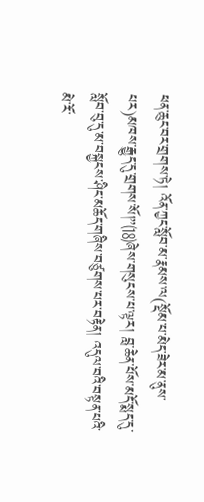ཕན་ཆུང་བར་གྲགས་ཏེ། འོན་ཀྱང་སློབ་མ་རྣམས་ལ(སྡོམ་པ་མེད་ཟེར་མ་ནུས་པར)མཁས་རྒྱུད་དུ་གྲགས་སོ།”⒅ཞེས་གསུངས་པ་ལྟར། བླ་ཆེན་པོས་མདོ་སྨད་དུ་སློབ་བུ་དུ་མ་བསྐྱངས་ཤིང་མཆོད་གཞིས་བཙུགས་པར་བརྟེན། འདུལ་བའི་བསྟན་པའི་མེ་རོ་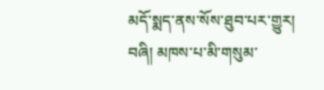མདོ་སྨད་ནས་སོས་ཐུབ་པར་གྱུར།
བཞི། མཁས་པ་མི་གསུམ་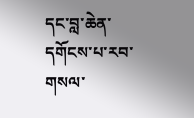དང་བླ་ཆེན་དགོངས་པ་རབ་གསལ་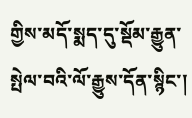གྱིས་མདོ་སྨད་དུ་སྡོམ་རྒྱུན་སྤེལ་བའི་ལོ་རྒྱུས་དོན་སྙིང་།